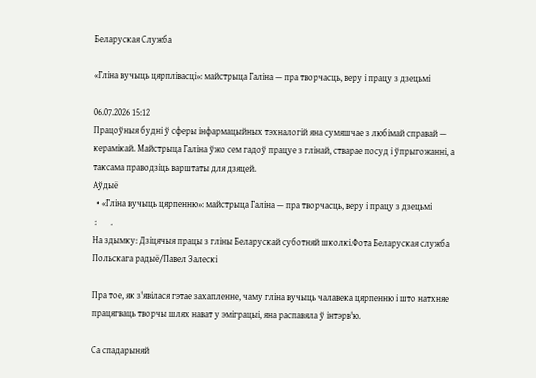Беларуская Служба

«Гліна вучыць цярплівасці»: майстрыца Галіна — пра творчасць, веру і працу з дзецьмі

06.07.2026 15:12
Працоўныя будні ў сферы інфармацыйных тэхналогій яна сумяшчае з любімай справай — керамікай. Майстрыца Галіна ўжо сем гадоў працуе з глінай, стварае посуд і ўпрыгожанні, а таксама праводзіць варштаты для дзяцей.
Аўдыё
  • «Гліна вучыць цярпенню»: майстрыца Галіна — пра творчасць, веру і працу з дзецьмі
 :       .
На здымку: Дзіцячыя працы з гліны Беларускай суботняй школкі.Фота Беларуская служба Польскага радыё/Павел Залескі

Пра тое, як з'явілася гэтае захапленне, чаму гліна вучыць чалавека цярпенню і што натхняе працягваць творчы шлях нават у эміграцыі, яна распавяла ў інтэрв'ю.

Са спадарыняй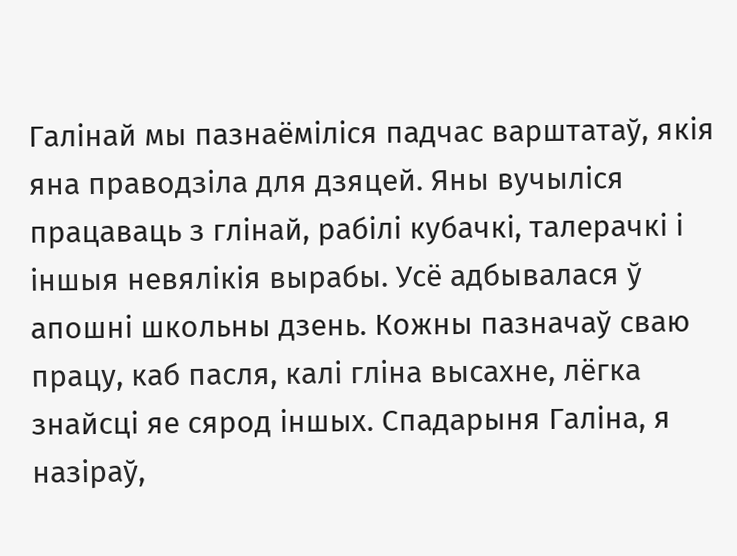Галінай мы пазнаёміліся падчас варштатаў, якія яна праводзіла для дзяцей. Яны вучыліся працаваць з глінай, рабілі кубачкі, талерачкі і іншыя невялікія вырабы. Усё адбывалася ў апошні школьны дзень. Кожны пазначаў сваю працу, каб пасля, калі гліна высахне, лёгка знайсці яе сярод іншых. Спадарыня Галіна, я назіраў,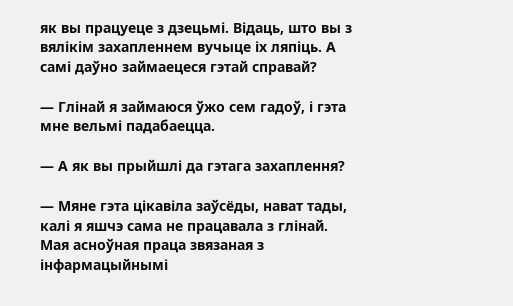як вы працуеце з дзецьмі. Відаць, што вы з вялікім захапленнем вучыце іх ляпіць. А самі даўно займаецеся гэтай справай?

— Глінай я займаюся ўжо сем гадоў, і гэта мне вельмі падабаецца.

— А як вы прыйшлі да гэтага захаплення?

— Мяне гэта цікавіла заўсёды, нават тады, калі я яшчэ сама не працавала з глінай. Мая асноўная праца звязаная з інфармацыйнымі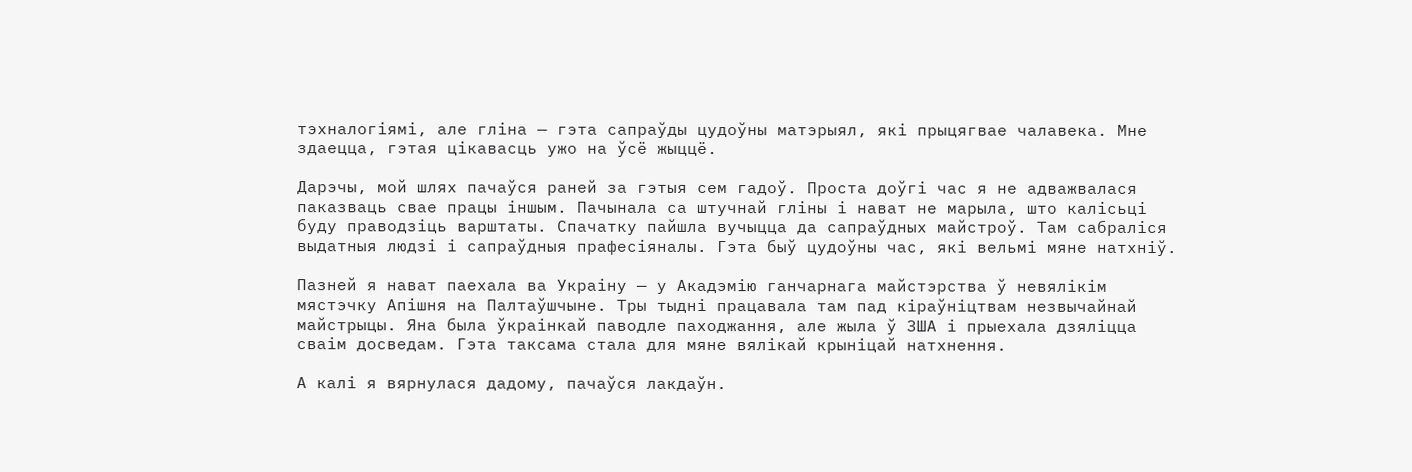тэхналогіямі, але гліна — гэта сапраўды цудоўны матэрыял, які прыцягвае чалавека. Мне здаецца, гэтая цікавасць ужо на ўсё жыццё.

Дарэчы, мой шлях пачаўся раней за гэтыя сем гадоў. Проста доўгі час я не адважвалася паказваць свае працы іншым. Пачынала са штучнай гліны і нават не марыла, што калісьці буду праводзіць варштаты. Спачатку пайшла вучыцца да сапраўдных майстроў. Там сабраліся выдатныя людзі і сапраўдныя прафесіяналы. Гэта быў цудоўны час, які вельмі мяне натхніў.

Пазней я нават паехала ва Украіну — у Акадэмію ганчарнага майстэрства ў невялікім мястэчку Апішня на Палтаўшчыне. Тры тыдні працавала там пад кіраўніцтвам незвычайнай майстрыцы. Яна была ўкраінкай паводле паходжання, але жыла ў ЗША і прыехала дзяліцца сваім досведам. Гэта таксама стала для мяне вялікай крыніцай натхнення.

А калі я вярнулася дадому, пачаўся лакдаўн.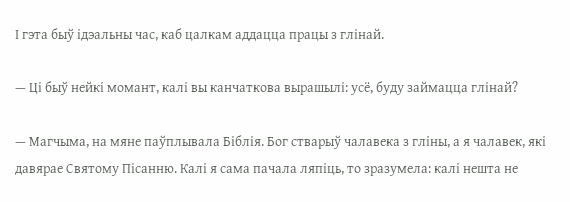І гэта быў ідэальны час, каб цалкам аддацца працы з глінай.

— Ці быў нейкі момант, калі вы канчаткова вырашылі: усё, буду займацца глінай?

— Магчыма, на мяне паўплывала Біблія. Бог стварыў чалавека з гліны, а я чалавек, які давярае Святому Пісанню. Калі я сама пачала ляпіць, то зразумела: калі нешта не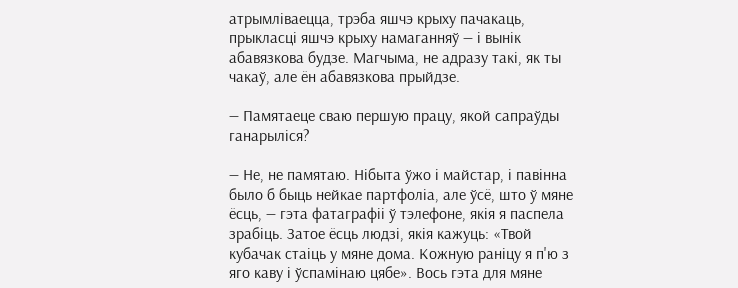атрымліваецца, трэба яшчэ крыху пачакаць, прыкласці яшчэ крыху намаганняў — і вынік абавязкова будзе. Магчыма, не адразу такі, як ты чакаў, але ён абавязкова прыйдзе.

— Памятаеце сваю першую працу, якой сапраўды ганарыліся?

— Не, не памятаю. Нібыта ўжо і майстар, і павінна было б быць нейкае партфоліа, але ўсё, што ў мяне ёсць, — гэта фатаграфіі ў тэлефоне, якія я паспела зрабіць. Затое ёсць людзі, якія кажуць: «Твой кубачак стаіць у мяне дома. Кожную раніцу я п'ю з яго каву і ўспамінаю цябе». Вось гэта для мяне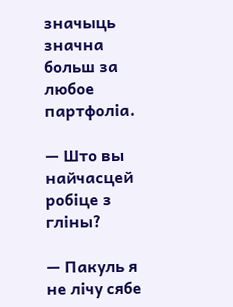значыць значна больш за любое партфоліа.

— Што вы найчасцей робіце з гліны?

— Пакуль я не лічу сябе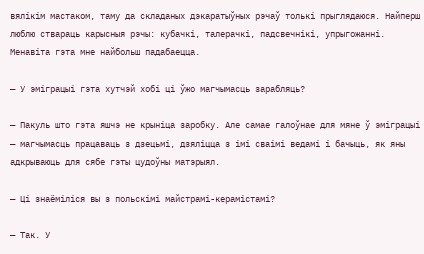вялікім мастаком, таму да складаных дэкаратыўных рэчаў толькі прыглядаюся. Найперш люблю ствараць карысныя рэчы: кубачкі, талерачкі, падсвечнікі, упрыгожанні. Менавіта гэта мне найбольш падабаецца.

— У эміграцыі гэта хутчэй хобі ці ўжо магчымасць зарабляць?

— Пакуль што гэта яшчэ не крыніца заробку. Але самае галоўнае для мяне ў эміграцыі — магчымасць працаваць з дзецьмі, дзяліцца з імі сваімі ведамі і бачыць, як яны адкрываюць для сябе гэты цудоўны матэрыял.

— Ці знаёміліся вы з польскімі майстрамі-керамістамі?

— Так. У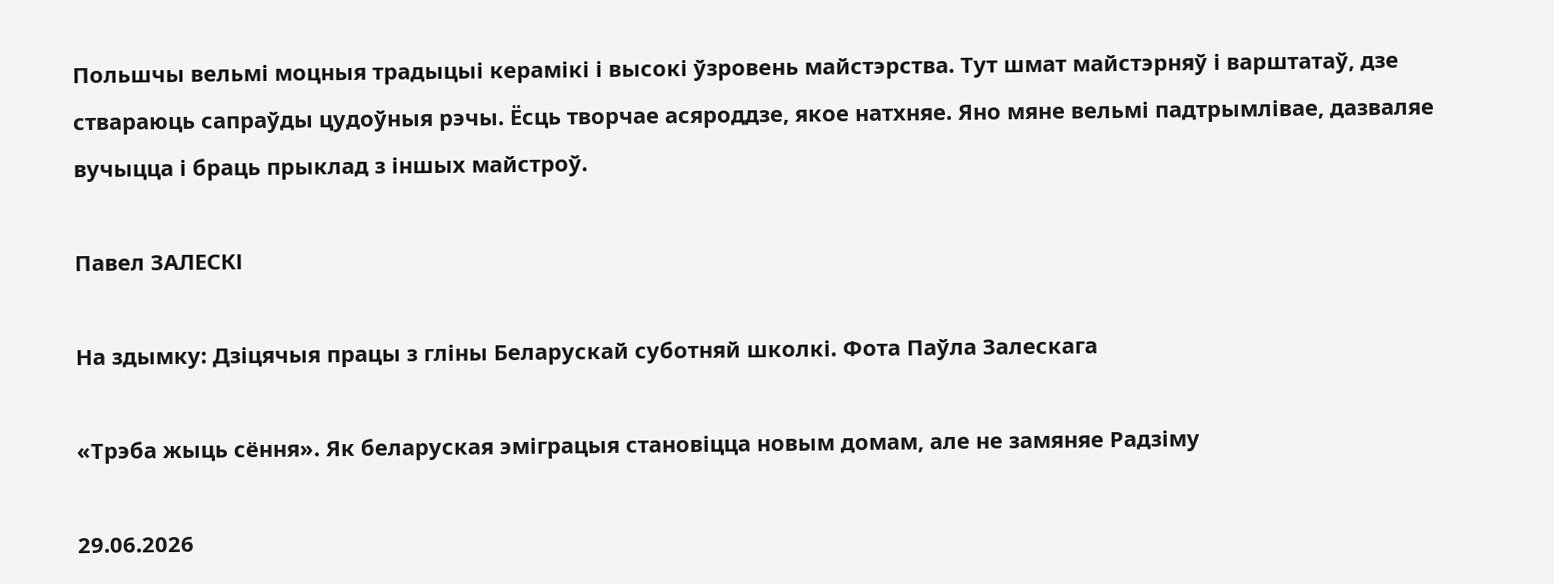Польшчы вельмі моцныя традыцыі керамікі і высокі ўзровень майстэрства. Тут шмат майстэрняў і варштатаў, дзе ствараюць сапраўды цудоўныя рэчы. Ёсць творчае асяроддзе, якое натхняе. Яно мяне вельмі падтрымлівае, дазваляе вучыцца і браць прыклад з іншых майстроў.

Павел ЗАЛЕСКІ

На здымку: Дзіцячыя працы з гліны Беларускай суботняй школкі. Фота Паўла Залескага

«Трэба жыць сёння». Як беларуская эміграцыя становіцца новым домам, але не замяняе Радзіму

29.06.2026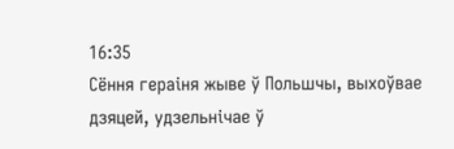16:35
Сёння гераіня жыве ў Польшчы, выхоўвае дзяцей, удзельнічае ў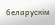беларускім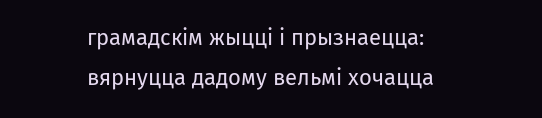грамадскім жыцці і прызнаецца: вярнуцца дадому вельмі хочацца